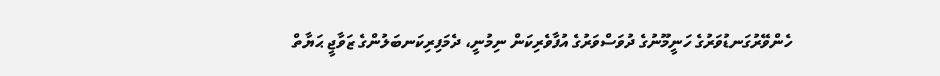ހެންވޭރުގަނޑުވަރުގެ ހަނީމޫނުގެ ދުވަސްވަރުގެ އުފާވެރިކަން ނިމުނީ، ދެމަފިރިކަނބަލުންގެ ޒަވާޖީ ޙަޔާތް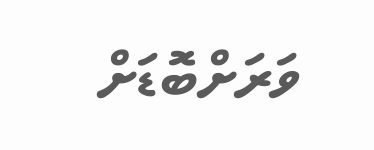ވަރަށްބޮޑަށް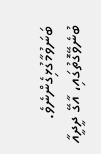ބަނަވުމާގުޅިގެންނެވެ. ބުނެވޭގޮތުގައި، އާގޭ ދީދީއާ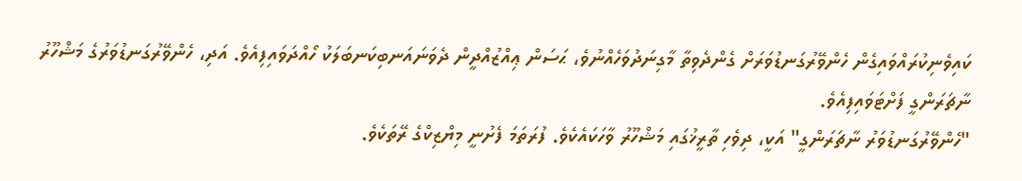ކައިވެނިކުރައްވައިގެން ހެންވޭރުގަނޑުވަރަށް ގެންދެވިތާ މާގިނަދުވަހެއްނުވެ، ޙަސަން ޢިއްޒުއްދީން ދެވަނައަނބިކަނބަލަކު ހޯއްދަވައިފިއެވެ. އަދި، ހެންވޭރުގަނޑުވަރުގެ މަޝްހޫރު ނާޗަރަންގީ ފަށްޓަވައިފިއެވެ.
"ހެންވޭރުގަނޑުވަރު ނާޗަރަންގީ" އަކީ، ދިވެހި ތާރީޚުގައި މަޝްހޫރު ވާހަކައެކެވެ. ފުރަތަމަ ފެށުނީ މިޔްޒިކްގެ ރޭތަކެވެ.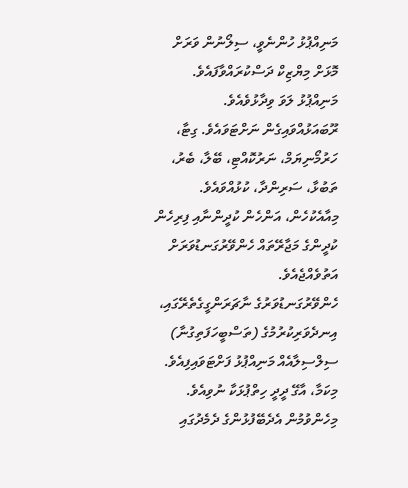މަނިއްޕުޅު ހުންނެވީ، ސިލޯނުން ވަރަށް މޮޅަށް މިޔްޒިކް ދަސްކުރައްވާފައެވެ. މަނިއްޕުޅު ލަވަ ވިދާޅުވެއެވެ. ރޫބައަޅުއްވައިގެން ނަށްޓަވައެވެ. ގިޓާ، ހަރުމޯނިޔަމް، ނަރުކޮއްޓި، ބޭލާ، ބެރު، ތަބުޅާ، ސަރިންދާ، ކުޅުއްވައެވެ. މިއާއެކުހެން، އަންހެން ކުދީންނާއި ފިރިހެން ކުދީންގެ މަޖާރޭތައް ހެންވޭރުގަނޑުވަރަށް އަތުވެއްޖެއެވެ.
ހެންވޭރުގަނޑުވަރުގެ ނާޗަރަންގީގެތެރޭގައި، އިނދެވަރިކުރުމުގެ (ތަސްބީހަފަތިގުނާ) ސިލްސިލާއެއް މަނިއްޕުޅު ފަށްޓަވައިފިއެވެ. މިކަމާ، އާގޭ ދީދީ ހިތްޕުޅަކާ ނުވިއެވެ. މިހެންވުމުން އެދެބޭފުޅުންގެ ދެމެދުގައި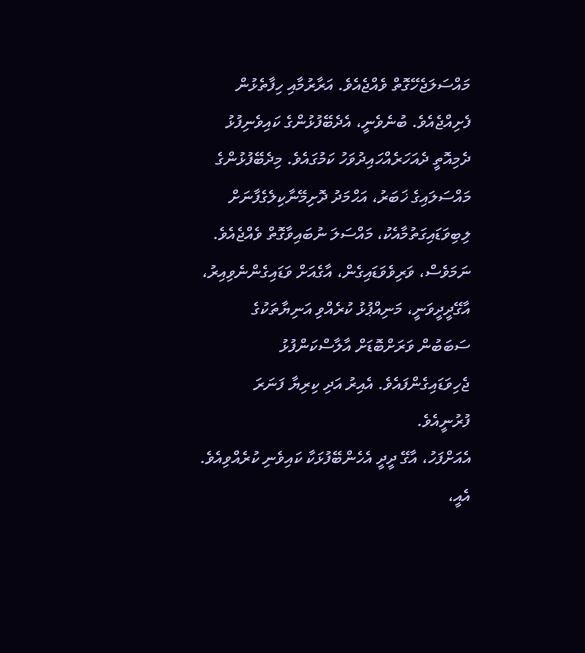މައްސަލަޖެހޭގޮތް ވެއްޖެއެވެ. އަރާރުމާއި ހިފާތެޅުން ފެށިއްޖެއެވެ. ބުނެވެނީ، އެދެބޭފުޅުންގެ ކައިވެނިފުޅު ދެމިއޮތީ ދެއަހަރެއްހައިދުވަހު ކަމުގައެވެ. މިދެބޭފުޅުންގެ މައްސަލައިގެ ޚަބަރު، އަޙްމަދު ދޮށިމޭނާކިލެގެފާނަށް ލިބިވަޑައިގަތުމާއެކު، މައްސަލަ ނުބައިވާގޮތް ވެއްޖެއެވެ. ނަމަވެސް، ވަރިވެވަޑައިގެން، އާގެއަށް ވަޑައިގެންނެވިއިރު، އާގޭދީދީވަނީ، މަނިއްޕުޅު ކުރެއްވި އަނިޔާތަކުގެ ސަބަބުން ވަރަށްބޮޑަށް އާލާސްކަންފުޅު ޖެހިވަޑައިގެންފައެވެ. އެއިރު އަދި ކިރިޔާ ފަނަރަ ފުރުނީއެވެ.
އެއަށްފަހު، އާގޭ ދީދީ އެހެންބޭފުޅަކާ ކައިވެނި ކުރެއްވިއެވެ. އެއީ،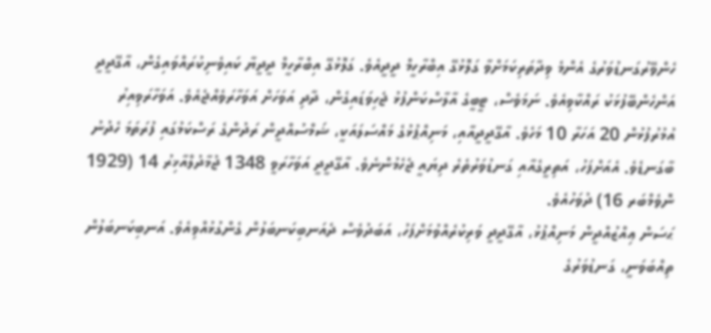ހެންވޭރުގަނޑުވަރުގެ އެންމެ ވިދާތަރިކަމަށްވާ ގަލޮޅުގޭ އިބްރާހީމް ދީދީއެވެ. ގަލޮޅުގޭ އިބްރާހީމް ދީދީޔާ ކައިވެނިކުރައްވައިގެން، އާގޭދީދީ އަންހެންބޭފުޅަކު ރައްކާވިއެވެ. ނަމަވެސް، ޓީބީގެ އާލާސްކަންފުޅު ޖެހިވަޑައިގެން، ދާދި އަވަހަށް އަވަހާރަވެއްޖެއެވެ. އަވަހާރަވިއިރު އުމުރުފުޅުން 20 އަހަރާ 10 މަހެވެ. އާގޭދީދީއާއި، މަނިއްޕުޅުގެ މައްސަލައަކީ، ޝަމްސުއްދީން ރަދުންގެ ރަސްކަމުގައި ފުރަތަމަ ހެދުނު ބާގަނޑެވެ. އެއަށްފަހު، އަތިރީގެއާއި ގަނޑުވަރުތެރެ ދިޔައީ ޖެހެމުންނެވެ. އާގޭދީދީ އަވަހާރަވީ 1348 ޖުމާދުލްއާޚިރު 14 (1929 ނޮވެމްބަރ 16) ދުވަހުއެވެ.
ޙަސަން ޢިއްޒުއްދީން މަނިއްޕުޅު، އާގޭދީދީ ވަރިކުރެއްވުމަށްފަހު، އަބަދުވެސް ދެއަނބިކަނބަލުން ގެންގުޅުއްވިއެވެ. އަނބިކަނބަލުން ތިއްބަވަނީ، ގަނޑުވަރުގެ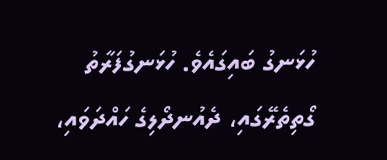ހުޅަނގު ބައިގައެވެ. ހުޅަނގުފަރާތު ގޯތިތެރޭގައި، ދެއުނދޯލިގެ ހައްދަވައި،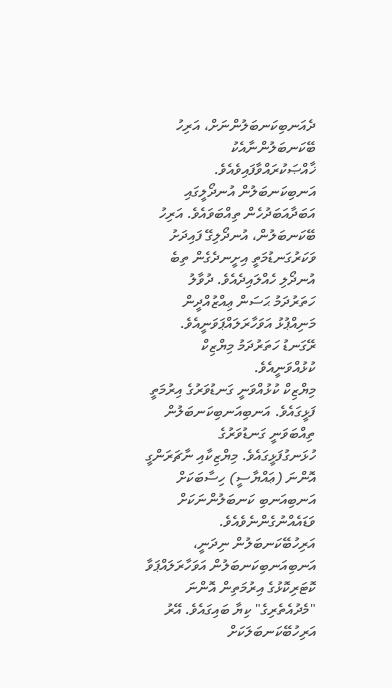ދެއަނބިކަނބަލުންނަށް، އަރިހު ބޭކަނބަލުންނާއެކު ޚާއްޞަކުރައްވާފައިވެއެވެ. އަނބިކަނބަލުން އުނދޯލީގައި އަބަދާއަބަދުހެން ތިއްބަވައެވެ. އަރިހު ބޭކަނބަލުން، އުނދޯލިގޭ ފައިދަށު ވަކަރުގަނޑުމަތީ އިށީނދެގެން ތިބެ އުނދޯލި ހެއްލައިދެއެވެ. ދުވާލު ހަތަރުދަމު ޙަސަން ޢިއްޒުއްދީން މަނިއްޕުޅު އަވަހާރަލައްޕަވަނީއެވެ. ރޭގަނޑު ހަތަރުދަމު މިޔްޒިކް ކުޅުއްވަނީއެވެ.
މިޔްޒިކް ކުޅުއްވަނީ ގަނޑުވަރުގެ އިރުމަތީ ފަޅީގައެވެ. އަނބިއަނބިކަނބަލުން ތިއްބަވަނީ ގަނޑުވަރުގެ ހުޅަނގުފަޅީގައެވެ. މިޔްޒިކާއި ނާޗަރަންގީ އޮންނަ (ޢައްޔާސީ) ހިސާބަކަށް އަނބިއަނބި ކަނބަލުންނަކަށް ވަޑައެއްނުގެންނެވެއެވެ. އަރިހުބޭކަނބަލުން ނިދަނީ، އަނބިއަނބިކަނބަލުން އަވަހާރަލައްޕަވާ ކޮޓަރިކޮޅުގެ އިރުމަތިން އޮންނަ "މެދުއެތެރިގެ" ކިޔާ ބައިގައެވެ. އޭރު އަރިހުބޭކަނބަލަކަށް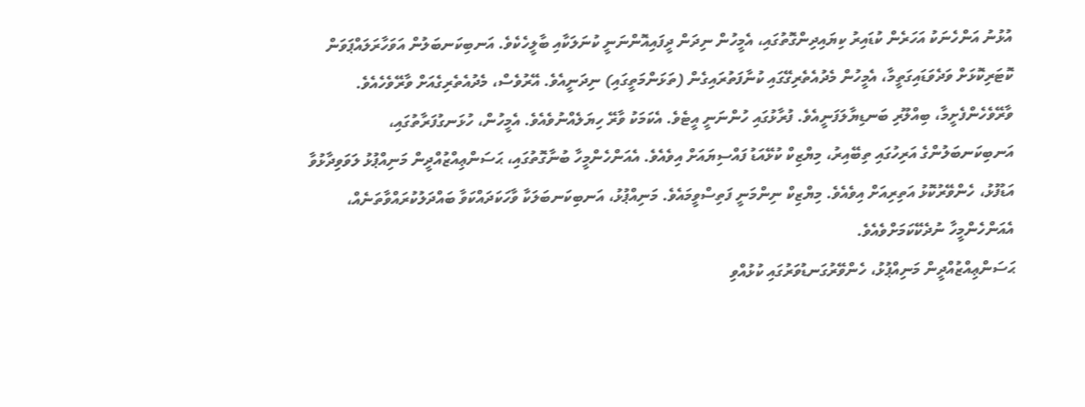އުޅުނު އަންހެނަކު އަހަރެން ކުޑައިރު ކިޔައިދިންގޮތުގައި، އެމީހުން ނިދަން ދީފައިއޮންނަނީ ކުނަލަކާއި ބާލީހެކެވެ. އަނބިކަނބަލުން އަވަހާރަލައްޕަވަން ކޮޓަރިކޮޅަށް ވަދެވަޑައިގަތީމާ، އެމީހުން މެދުއެތެރިގޭގައި ކުނާފަތުރައިގެން (ތަޅަންމަތީގައި) ނިދަނީއެވެ. އޭރުވެސް، މެދުއެތެރިގެއަށް ވާރޭވެހެއެވެ. ވާރޭވެހެންފެށީމާ، ބިއްލޫރި ބަނޑިޔާލަފަނީއެވެ. ފުރާޅުގައި ހުންނަނީ އީޓެވެ. އެކަމަކު ވާރޭ ހިޔަލެއްނުވެއެވެ. އެމީހުން، ހުޅަނގުފަރާތުގައި، އަނބިކަނބަލުންގެ އަރިހުގައި ތިބޭއިރު، މިޔްޒިކް ކުޅޭއަޑު ފައްސިޔައަށް އިވެއެވެ. އެއަންހެންމީހާ ބުނާގޮތުގައި، ޙަސަންޢިއްޒުއްދީން މަނިއްޕުޅު ލަވަވިދާޅުވާ އަޑުފުޅު، ހެންވޭރުކޮޅު އަތިރިއަށް އިވެއެވެ. މިޔްޒިކް ނިންމަނީ ފަތިސްވީމައެވެ. މަނިއްޕުޅު، އަނބިކަނބަލަކާ ވާހަކަދައްކަވާ ބައްދަލުކުރައްވާތަނެއް، އެއަންހެންމީހާ ނުދެކޭކަމަށްވެއެވެ.
ޙަސަންޢިއްޒުއްދީން މަނިއްޕުޅު، ހެންވޭރުގަނޑުވަރުގައި ކުޅުއްވި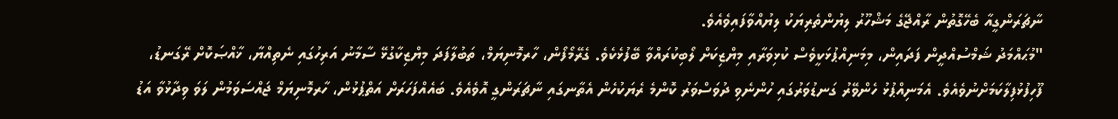ނާޗަރަންގީއާ ބެހޭގޮތުން ރާއްޖޭގެ މަޝްހޫރު ލިޔުންތެރިޔަކު ލިޔުއްވާފައިވެއެވެ.
"މުޙައްމަދު ޝަމްސުއްދީން ފަދައިން، މިމަނިއްޕުޅަކީވެސް ކުޅިވަރާއި މިޔްޒިކަށް ލޯބިކުރައްވާ ބޭފުޅެކެވެ. ގެރޭމޯފޯން، ހާރމޮނިޔަމް، ތަބުލާފަދަ މިޔްޒިކާގުޅޭ ސާމާނު އަރިހުގައި ނެތިއްޔާ، ޚާއްޞަކޮށް ރޭގަނޑު، ފޫހިފުޅުފިލާކަމަށްނުވެއެވެ. އެމަނިއްޕުޅު ހެންވޭރު ގަނޑުވަރުގައި ހުންނެވި ދުވަސްވަރު ކޮންމެ ރެޔަކުހެން އެތާނގައި ނާޗަރަންގީ އޮވެއެވެ. ބައެއްފަހަރަށް އަތްޕުޅުން، ހާރމޮނިޔަމް ޖައްސަވަމުން ލަވަ ވިދާޅުވާ އަޑު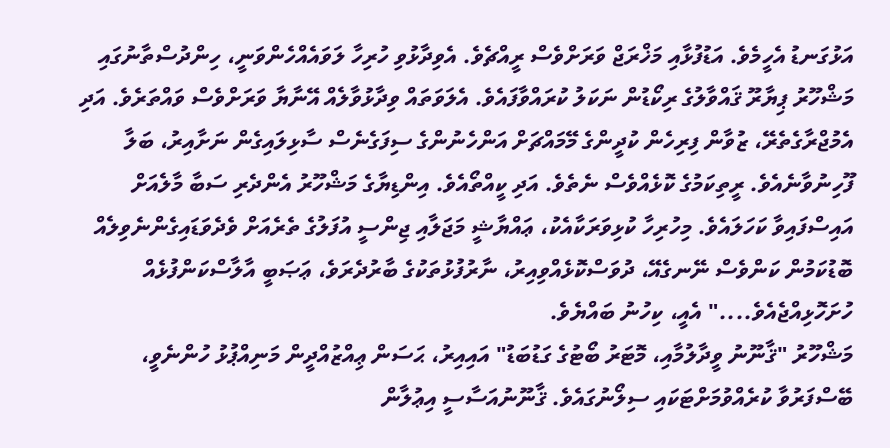އަޅުގަނޑު އެހީމެވެ. އަޑުފުޅާއި މަޚްރަޖް ވަރަށްވެސް ރީއްޗެވެ. އެވިދާޅުވި ހުރިހާ ލަވައެއްހެންވަނީ، ހިންދުސްތާނުގައި މަޝްހޫރު ޕިޔާރޫ ޤައްވާލުގެ ރިކޯޑުން ނަކަލު ކުރައްވާފައެވެ. އެލަވަތައް ވިދާޅުވާލެއް އޭނާޔާ ވަރަށްވެސް ވައްތަރެވެ. އަދި އެމުޖްރާގެތެރޭ، ޒުވާން ފިރިހެން ކުދީންގެ މޭމައްޗަށް އަންހެނުންގެ ސިފަގެނެސް ސާޅިލައިގެން ނަށާއިރު، ބަލާ ފޫހިނުވާނެއެވެ. ރީތިކަމުގެ ކޮޅެއްވެސް ނެތެވެ. އަދި ކީއްތޯއެވެ. އިންޑިޔާގެ މަޝްހޫރު އެންދެރި ސަބާ މާލެއަށް އައިސްފައިވާ ކަހަލައެވެ. މިހުރިހާ ކުޅިވަރަކާއެކު، ޢައްޔާޝީ މަޖަލާއި ޖިންސީ އުފަލުގެ ތެރެއަށް ވެދެވަޑައިގެންނެވިލެއް ބޮޑުކަމުން ކަންވެސް ނޭނގެއޭ، ދުވަސްކޮޅެއްވިއިރު، ނާރުފުޅުތަކުގެ ބާރުދެރަވެ، ޢަޞަބީ އާލާސްކަންފުޅެއް ހުށަހޮޅިއްޖެއެވެ...." އެއީ، ކިހުނު ބައްޔެވެ.
މަޝްހޫރު "ޤާނޫނު ވީދާލުމާއި، މޮޓަރު ބޯޓުގެ ގަޑުބަޑު" އައިއިރު، ޙަސަން ޢިއްޒުއްދީން މަނިއްޕުޅު ހުންނެވީ، ބޭސްފަރުވާ ކުރެއްވުމަށްޓަކައި ސިލޯނުގައެވެ. ޤާނޫނުއަސާސީ އިޢުލާން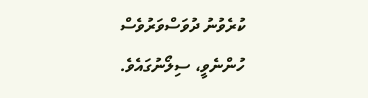ކުރެވުނު ދުވަސްވަރުވެސް ހުންނެވީ، ސިލޯނުގައެވެ.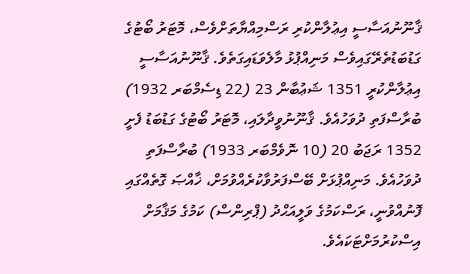ޤާނޫނުއަސާސީ އިޢުލާންކުރި ރަސްމިއްޔާތަށްވެސް، މޮޓަރު ބޯޓުގެ ގަޑުބަޑުތެރޭގައިވެސް މަނިއްޕުޅު މާލެވަޑައިގަތެވެ. ޤާނޫނުއަސާސީ އިޢުލާންކުރީ 1351 ޝަޢުބާން 23 (22 ޑިސެމްބަރ 1932) ބުރާސްފަތި ދުވަހުއެވެ. ޤާނޫނުވީދާލައި، މޮޓަރު ބޯޓުގެ ގަޑުބަޑު ފެށީ 1352 ރަޖަބު 20 (10 ނޮވެމްބަރ 1933) ބުރާސްފަތި ދުވަހުއެވެ. މަނިއްޕުޅަށް ބޭސްފަރުވާކުރެއްވުމަށް، ޚާއްޞަ ގޮތެއްގައި ފޮނުއްވުނީ، ރަސްކަމުގެ ވަލީއަޙްދު (ޕްރިންސް) ކަމުގެ މަޤާމަށް އިސްކުރުމަށްޓަކައެވެ.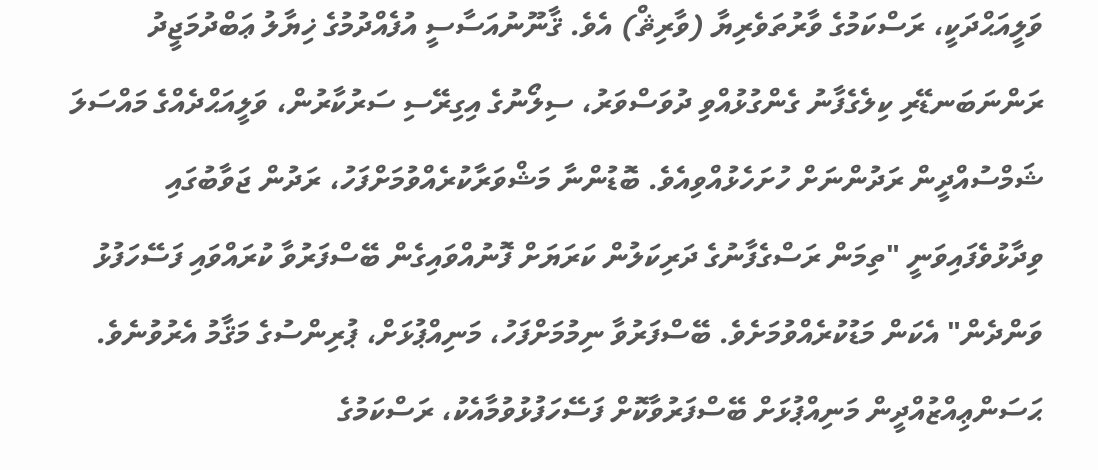ވަލީއަޙްދަކީ، ރަސްކަމުގެ ވާރުތަވެރިޔާ (ވާރިޘް) އެވެ. ޤާނޫނުއަސާސީ އުފެއްދުމުގެ ޚިޔާލު ޢަބްދުމަޖީދު ރަންނަބަނޑޭރި ކިލެގެފާނު ގެންގުޅުއްވި ދުވަސްވަރު، ސިލޯނުގެ އިގިރޭސި ސަރުކާރުން، ވަލީއަޙްދެއްގެ މައްސަލަ ޝަމްސުއްދީން ރަދުންނަށް ހުށަހެޅުއްވިއެވެ. ބޮޑުންނާ މަޝްވަރާކުރެއްވުމަށްފަހު، ރަދުން ޖަވާބުގައި ވިދާޅުވެފައިވަނީ "ތިމަން ރަސްގެފާނުގެ ދަރިކަލުން ކަރަޔަށް ފޮނުއްވައިގެން ބޭސްފަރުވާ ކުރައްވައި ފަސޭހަފުޅު ވަންދެން" އެކަން މަޑުކުރެއްވުމަށެވެ. ބޭސްފަރުވާ ނިމުމަށްފަހު، މަނިއްޕުޅަށް، ޕުރިންސުގެ މަޤާމު އެރުވުނެވެ.
ޙަސަންޢިއްޒުއްދީން މަނިއްޕުޅަށް ބޭސްފަރުވާކޮށް ފަސޭހަފުޅުވުމާއެކު، ރަސްކަމުގެ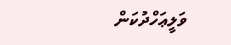ވަލީޢަހްދުކަން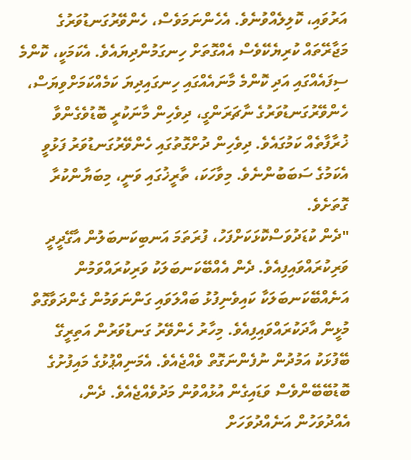އަރުވައި، ކޮލިލެއްވުނެވެ. އެހެންނަމަވެސް، ހެންވޭރުގަނޑުވަރުގެ މަޖާރޭތައް ކުރިޔެކޭވެސް އެއްގޮތަށް ހިނގަމުންދިޔައެވެ. އެކަމަކީ، ކޮންމެ ސިފައެއްގައި އަދި ކޮންމެ މާނައެއްގައި ހިނގައިދިޔަ ކަމެއްކަމަށްވިޔަސް، ހެންވޭރުގަނޑުވަރުގެ ނާޗަރަންގީ، ދިވެހިން މާނަކުރީ ބޮޑުވެގެންވާ ޚުރާފާތެއް ކަމުގައެވެ. ދިވެހިން ދުށްގޮތުގައި ހެންވޭރުގަނޑުވަރު ފަޅުވީ އެކަމުގެ ސަބަބުންނެވެ. މިވާހަކަ، ތާރީޚުގައި ވަނީ، މިބަޔާންކުރާ ގޮތަށެވެ.
"ދެން ކުޑަދުވަސްކޮޅަކަށްފަހު، ފުރަތަމަ އަނބިކަނބަލުން އާގޭދީދީ ވަރިކުރައްވައިފިއެވެ. ދެން އެއްބޭކަނބަލަކު ވަރިކުރައްވަމުން އަނެއްބޭކަނބަލަކާ ކައިވެނިފުޅު ބައްލަވައި ގަންނަވަމުން ގެންދަވާގޮތް މުޅީން އާދަކުރައްވައިފިއެވެ. މިހާރު ހެންވޭރު ގަނޑުވަރުން އަތިރީގޭ ބޭފުޅަކު އަމުދުން ނުފެންނަގޮތް ވެއްޖެއެވެ. އެމަނިއްޕުޅުގެ މައިފުށުގެ ބޮޑުބޭބޭންވެސް ވަޑައިގެން އުޅުއްވުން މަދުވެއްޖެއެވެ. ދެން، އެއްދުވަހުން އަނެއްދުވަހަށް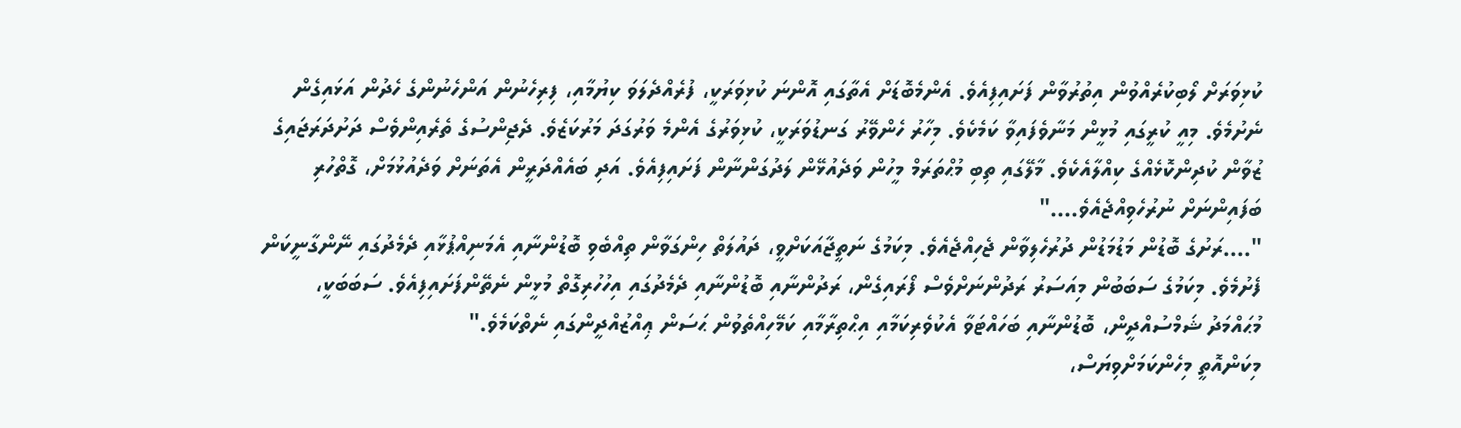ކުޅިވަރަށް ލޯބިކުރެއްވުން އިތުރުވާން ފަށައިފިއެވެ. އެންމެބޮޑަށް އެތާގައި އޮންނަ ކުޅިވަރަކީ، ފުރެއްދެލަވަ ކިޔުމާއި، ފިރިހެނުން އަންހެނުންގެ ހެދުން އަޅައިގެން ނެށުމެވެ. މިއީ ކުރީގައި މުޅީން މަނާވެފައިވާ ކަމެކެވެ. މިހާރު ހެންވޭރު ގަނޑުވަރަކީ، ކުޅިވަރުގެ އެންމެ ވަރުގަދަ މަރުކަޒެވެ. ދެޖިންސުގެ ތެރެއިންވެސް ދަށުދަރަޖައިގެ ޒުވާން ކުދިންކޮޅެއްގެ ކިއްލާއެކެވެ. މާލޭގައި ތިބި މުޙްތަރަމް މީހުން ވަދެއުޅޭން ލަދުގަންނާން ފަށައިފިއެވެ. އަދި ބައެއްދަރީން އެތަނަށް ވަދެއުޅުމަށް، ގޮތްހުރި ބަފައިންނަށް ނުރުހެވިއްޖެއެވެ...."
"....ރަށުގެ ބޮޑުން މަޑުމަޑުން ދުރުހެލިވާން ޖެހިއްޖެއެވެ. މިކަމުގެ ނަތީޖާއަކަށްވީ، ދައުލަތް ހިންގަވާން ތިއްބެވި ބޮޑުންނާއި އެމަނިއްޕުޅާއި ދެމެދުގައި ނޭންގާނީކަން ފެށުމެވެ. މިކަމުގެ ސަބަބުން މިއަސަރު ރަދުންނަށްވެސް ފޯރައިގެން، ރަދުންނާއި ބޮޑުންނާއި ދެމެދުގައި އިހުހުރިގޮތް މުޅީން ނެތޭންފަށައިފިއެވެ. ސަބަބަކީ، މުޙައްމަދު ޝަމްސުއްދީން، ބޮޑުންނާއި ބަހައްޓަވާ އެކުވެރިކަމާއި އިޙްތިރާމާއި ކަމޭހިއްތެވުން ޙަސަން ޢިއްޒުއްދީންގައި ނެތްކަމެވެ."
މިކަންއޮތީ މިހެންކަމަށްވިޔަސް،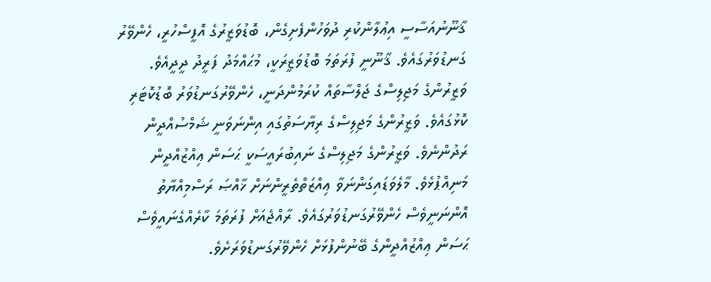ޤާނޫނުއަސާސީ އިޢުލާންކުރި ދުވަހުންފެށިގެން، ބޮޑުވަޒީރުގެ އޮފީސްހުރީ، ހެންވޭރު ގަނޑުވަރުގައެވެ. ޤާނޫނީ ފުރަތަމަ ބޮޑުވަޒީރަކީ، މުޙައްމަދު ފަރީދު ދީދީއެވެ. ވަޒީރުންގެ މަޖިލިސްގެ ޖަލްސާތައް ކުރަމުންދަނީ، ހެންވޭރުގަނޑުވަރު ބޮޑުކޮޓަރި ކޮޅުގައެވެ. ވަޒީރުންގެ މަޖިލިސްގެ ރިޔާސަތުގައި އިންނަވަނީ ޝަމްސުއްދީން ރަދުންނެވެ. ވަޒީރުންގެ މަޖިލިސްގެ ނައިބުރައީސަކީ ޙަސަން ޢިއްޒުއްދީން މަނިއްޕުޅެވެ. މާލެވަޑައިގަންނަވާ ޢިއްޒަތްތެރީންނަށް ޚާއްޞަ ރަސްމިއްޔާތު އޮންނަނީވެސް ހެންވޭރުގަނޑުވަރުގައެވެ. ރާއްޖެއަށް ފުރަތަމަ ކާރެއްގެނައީވެސް ޙަސަން ޢިއްޒުއްދީންގެ ބޭނުންފުޅަށް ހެންވޭރުގަނޑުވަރަށެވެ.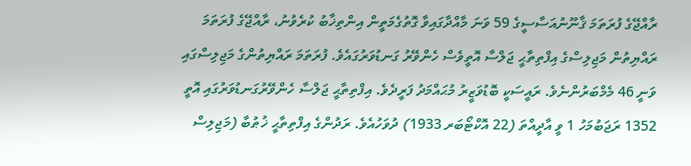ރާއްޖޭގެ ފުރަތަމަ ޤާނޫނުއަސާސީގެ 59 ވަނަ މާއްދާގައިވާ ގޮތުގެމަތީން އިންތިޚާބު ކުރެވުނު، ރާއްޖޭގެ ފުރަތަމަ ރައްޔިތުން މަޖިލިސްގެ އިފްތިތާޙީ ޖަލްސާ އޮތީވެސް ހެންވޭރު ގަނޑުވަރުގައެވެ. ފުރަތަމަ ރައްޔިތުންގެ މަޖިލިސްގައި ވަނީ 46 މެމްބަރުންނެވެ. ރައީސަކީ ބޮޑުވަޒީރު މުޙައްމަދު ފަރީދެވެ. އިފްތިތާޙީ ޖަލްސާ ހެންވޭރުގަނޑުވަރުގައި އޮތީ 1352 ރަޖަބުމަހު 1 ވީ އާދީއްތަ (22 އޮކްޓޯބަރ 1933) ދުވަހުއެވެ. ރަދުންގެ އިފްތިތާޙީ ޚުޠުބާ (މަޖިލިސް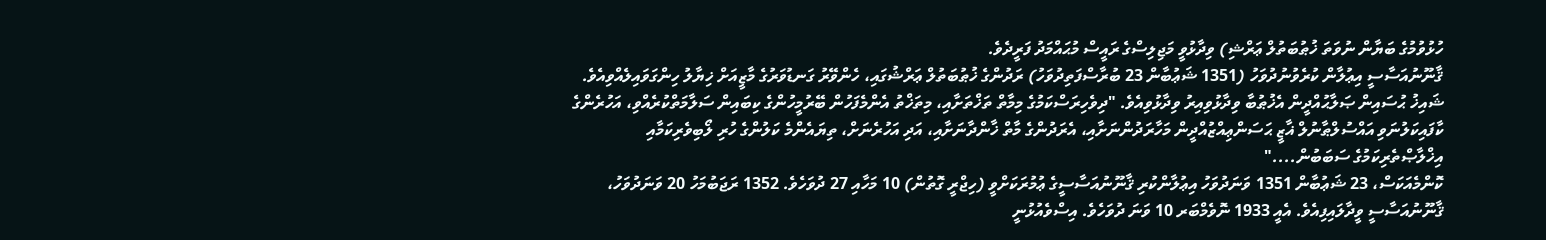ހުޅުވުމުގެ ބަޔާން ނުވަތަ ޚުޠުބަތުލް ޢަރްޝި) ވިދާޅުވީ މަޖިލިސްގެ ރައީސް މުޙައްމަދު ފަރީދެވެ.
ޤާނޫނުއަސާސީ އިޢުލާން ކުރެވުނުދުވަހު (1351 ޝަޢުބާން 23 ބުރާސްފަތިދުވަހު) ރަދުންގެ ޚުޠުބަތުލް ޢަރްޝުގައި، ހެންވޭރު ގަނޑުވަރުގެ މާޒީއަށް ޚިޔާލު ހިންގަވައިލެއްވިއެވެ. ޝައިޚު ޙުސައިން ޞަލާޙުއްދީން އެޚުޠުބާ ވިދާޅުވިއިރު ވިދާޅުވިއެވެ. "ދިވެހިރަސްކަމުގެ މިމާތް ތަޚްތަށާއި، މިތަޚްތު އެންމެފަހުން ބޭރުމީހުންގެ ކިބައިން ސަލާމަތްކުރެއްވި، އަހުރެންގެ ކާފައިކަލުނަވި އައްސުލްޠާނުލް ޣާޒީ ޙަސަންޢިއްޒުއްދީން މަހާރަދުންނަށާއި، އެރަދުންގެ މާތް ޚާންދާނަށާއި، އަދި އަހުރެނަށް، ތިޔައެންމެ ކަލުންގެ ހުރި ލޯބިވެރިކަމާއި އިޚްލާޞްތެރިކަމުގެ ސަބަބުން...."
ކޮންމެއަކަސް، 23 ޝަޢުބާން 1351 ވަނަދުވަހު އިޢުލާންކުރި ޤާނޫނުއަސާސީގެ ޢުމުރަކަށްވީ (ހިޖްރީ ގޮތުން) 10 މަހާއި 27 ދުވަހެވެ. 1352 ރަޖަބުމަހު 20 ވަނަދުވަހު، ޤާނޫނުއަސާސީ ވީދާލައިފިއެވެ. އެއީ 1933 ނޮވެމްބަރ 10 ވަނަ ދުވަހެވެ. އިސްވެއުޅުނީ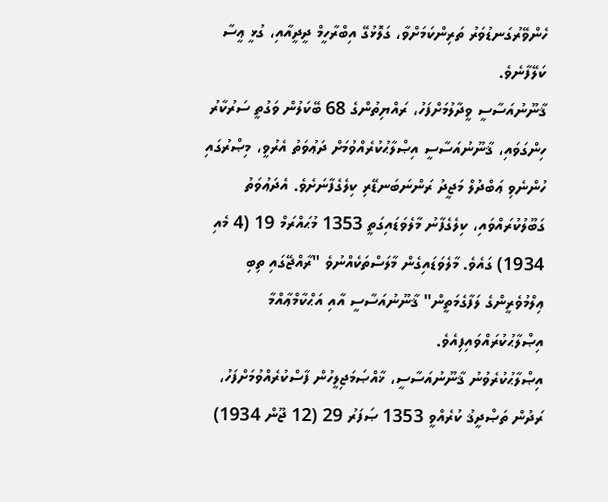ހެންވޭރުގަނޑުވަރު ތަރިންކަމަށްވާ، ގަލޮޅުގޭ އިބްރާހީމް ދީދީއާއި، ގުޅީ ޢީސާ ކަލޭފާނެވެ.
ޤާނޫނުއަސާސީ ވީދާލުމަށްފަހު، ރައްޔިތުންގެ 68 ބޭކަލުން ވަގުތީ ސަރުކާރު ހިންގަވައި، ޤާނޫނުއަސާސީ އިޞްލާޙުކުރެއްވުމަށް ދަޢުވަތު އެރުވީ، މިޞްރުގައި ހުންނެވި ޢަބްދުލް މަޖީދު ރަންނަބަނޑޭރި ކިލެގެފާނަށެވެ. އެދަޢުވަތު ގަބޫލުކުރައްވައި، ކިލެގެފާނު މާލެވަޑައިގަތީ 1353 މުޙައްރަމް 19 (4 މެއި 1934) ގައެވެ. މާލެވަޑައިގެން މާލަސްތަކެއްނުވެ "ރާއްޖޭގައި ތިބި ޢިލްމުވެރީންގެ ލަފާގެމަތީން" ޤާނޫނުއަސާސީ އާއި އަޙްކާމްޢާއްމާ އިޞްލާޙުކުރައްވައިފިއެވެ.
އިޞްލާޙުކުރެވުނު ޤާނޫނުއަސާސީ، ޚާއްޞަމަޖިލީހުން ފާސްކުރެއްވުމަށްފަހު، ރަދުން ތަޞްދީޤު ކުރެއްވީ 1353 ޞަފަރު 29 (12 ޖޫން 1934)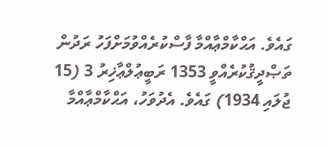ގައެވެ. އަޙްކާމްޢާއްމާ ފާސްކުރެއްވުމަށްފަހު ރަދުން ތަޞްދީޤުކުރެއްވީ 1353 ރަބީޢުލްޢާޚިރު 3 (15 ޖުލައި 1934) ގައެވެ. އެދުވަހު، އަޙްކާމްޢާއްމާ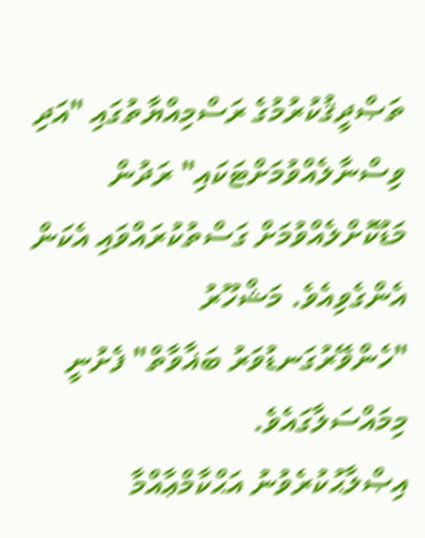ތަޞްދީޤުކުރުމުގެ ރަސްމިއްޔާތުގައި "އަދި ވިސްނާލެއްވުމަށްޓަކައި" ރަދުން މަޑުކޮށްލެއްވުމަށް ގަސްތުކުރައްވައި އެކަން އެންގެވިއެވެ. މަޝްހޫރު "ހެންވޭރުގަނޑުވަރު ބަޣާވާތް" ފެށުނީ މިމައްސަލާގައެވެ.
އިޞްލާޙުކުރެވުނު އަޙްކާމްޢާއްމާ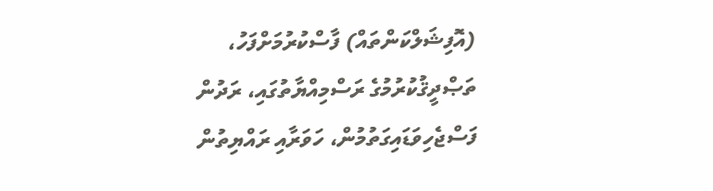(އޮފިޝަލްކަންތައް) ފާސްކުރުމަށްފަހު، ތަޞްދީޤުކުރުމުގެ ރަސްމިއްޔާތުގައި، ރަދުން ފަސްޖެހިވަޑައިގަތުމުން، ހަވަރާއި ރައްޔިތުން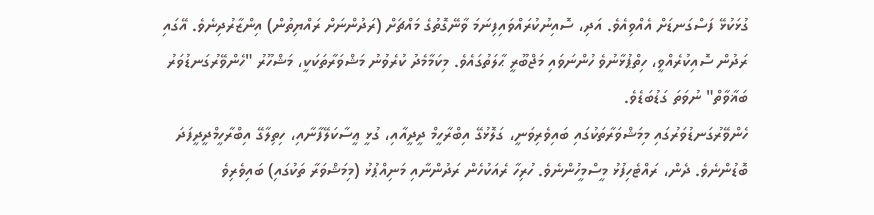ގުޅަކުޅޭ ފަސްގަނޑަށް އެއްވިއެވެ. އަދި، ސޮއިނުކުރައްވައިފިނަމަ ވާނޭގޮތުގެ މައްޗަށް (ރަދުންނަށް ރައްޔިތުން) އިންޒާރުދިނެވެ. އޭގައި ރަދުން ސޮއިކުރެއްވީ، ހިތްޕުޅާނުވެ ހުންނަވައި މަޖްބޫރީ ޙާލަތުގައެވެ. މިކަމާމެދު ކުރެވުނު މަޝްވަރާތަކަކީ، މަޝްހޫރު "ހެންވޭރުގަނޑުވަރު ބަޣާވާތް" ނުވަތަ ގަޑުބަޑެވެ.
ހެންވޭރުގަނޑުވަރުގައި މިމަޝްވަރާތަކުގައި ބައިވެރިވަނީ، ގަލޮޅުގޭ އިބްރާހީމް ދީދީއާއި، ގުޅީ ޢީސާކަލޭފާނާއި، ހިތިލާގޭ އިބްރާހީމްދީދީފަދަ ބޮޑުންނެވެ. ދެން، ރައްޓެހިފުޅު މީސްމީހުންނެވެ. ހުރިހާ ރެއަކުހެން ރަދުންނާއި މަނިއްޕުޅު (މިމަޝްވަރާ ތަކުގައި) ބައިވެރިވެ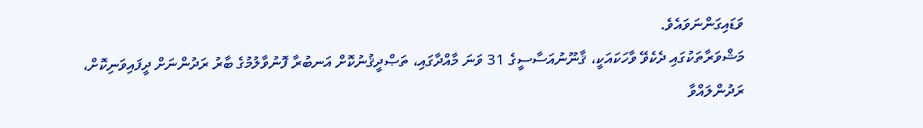ވަޑައިގަންނަވައެވެ.
މަޝްވަރާތަކުގައި ދެކެވޭ ވާހަކައަކީ، ޤާނޫނުއަސާސީގެ 31 ވަނަ މާއްދާގައި، ތަޞްދީޤުނުކޮށް އަނބުރާ ފޮނުވާލުމުގެ ބާރު ރަދުންނަށް ދީފައިވަނިކޮށް، ރަދުންލައްވާ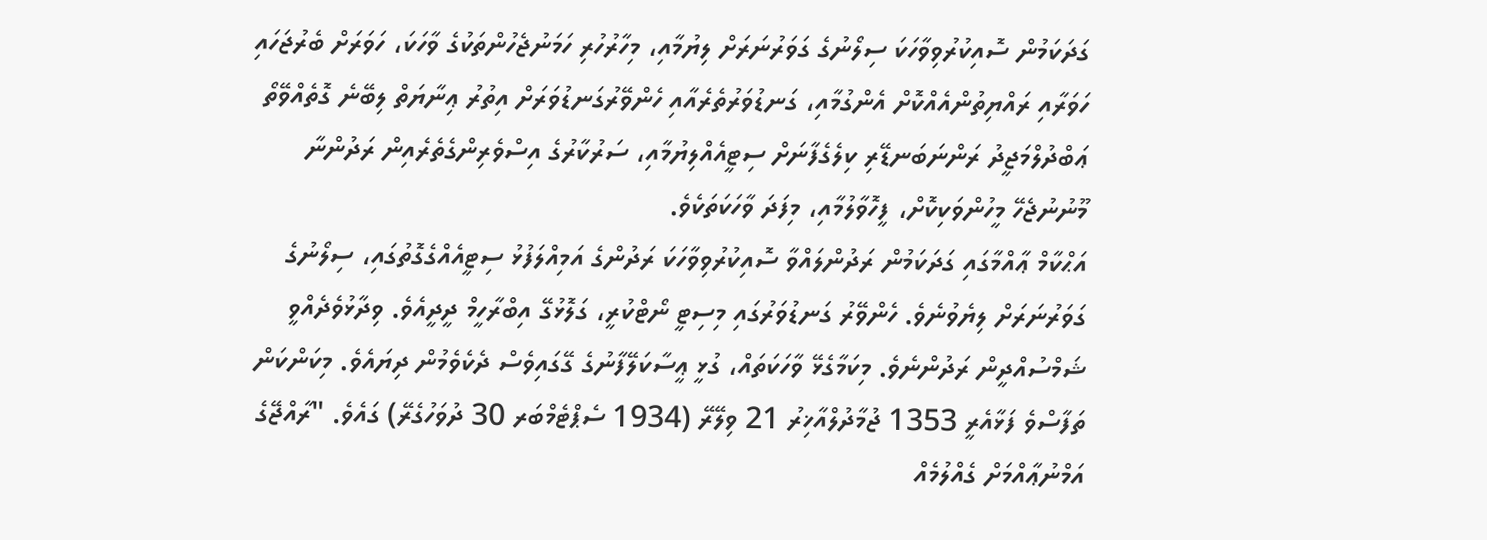ގަދަކަމުން ސޮއިކުރުވިވާހަކަ ސިލޯނުގެ ގަވަރުނަރަށް ލިޔުމާއި، މިހާރުހުރި ހަމަނުޖެހުންތަކުގެ ވާހަކަ، ހަވަރަށް ބެރުޖަހައި ހަވަރާއި ރައްޔިތުންއެއްކޮށް އެންގުމާއި، ގަނޑުވަރުތެރެއާއި ހެންވޭރުގަނޑުވަރަށް އިތުރު ޢިނާޔަތް ލިބޭނެ ގޮތެއްވޭތޯ ޢަބްދުލްމަޖީދު ރަންނަބަނޑޭރި ކިލެގެފާނަށް ސިޓީއެއްލިޔުމާއި، ސަރުކާރުގެ އިސްވެރިންގެތެރެއިން ރަދުންނާ މޫނުނުޖެހޭ މީހުންވަކިކޮށް، ފީހޮވާލުމާއި، މިފަދަ ވާހަކަތަކެވެ.
އަޙްކާމް ޢާއްމާގައި ގަދަކަމުން ރަދުންލައްވާ ސޮއިކުރުވިވާހަކަ ރަދުންގެ އަމިއްލަފުޅު ސިޓީއެއްގެގޮތުގައި، ސިލޯނުގެ ގަވަރުނަރަށް ލިޔެވުނެވެ. ހެންވޭރު ގަނޑުވަރުގައި މިސިޓީ ނޯޓްކުރީ، ގަލޮޅުގޭ އިބްރާހީމް ދީދީއެވެ. ވިދާޅުވެދެއްވީ ޝަމްސުއްދީން ރަދުންނެވެ. މިކަމާގެޅޭ ވާހަކަތައް، ގުޅީ ޢީސާކަލޭފާނުގެ ގޭގައިވެސް ދެކެވެމުން ދިޔައެވެ. މިކަންކަން ތަފާސްވެ ފަޅާއެރީ 1353 ޖުމާދުލްއާޚިރު 21 ވިލޭރޭ (1934 ސެޕްޓެމްބަރ 30 ދުވަހުގެރޭ) ގައެވެ. "ރާއްޖޭގެ އަމްނުޢާއްމަށް ގެއްލުމެއް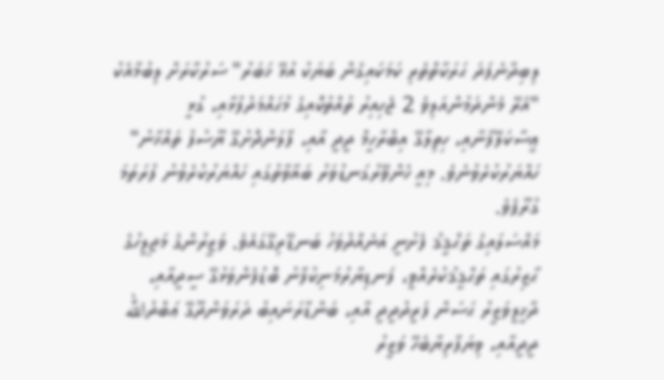ލިބިދާނެފަދަ ޙަރަކާތްތެރި ކަމަކައިގެން ބަޔަކު އުޅޭ ޚަބަރު" ސަރުކާރަށް ލިބުމާއެކު "އެރޭ މެންދަމުންއަލިވެ 2 ޖެހިއިރު ތުއްތުކޮއިގެ މުޙައްމަދުފުޅާއި، ގުޅީ ޢީސާކަލޭފާނާއި، ހިތިލާގޭ އިބްރާހީމް ދީދީ އާއި، ފާލަންދޮށުގޭ ޔޫސުފު ތައްޚާނު" ހައްޔަރުކުރެވުނެވެ. މިއީ ހެންވޭރުގަނޑުވަރު ބަޣާވާތުގައި ހައްޔަރުކުރެވުނު ފުރަތަމަ ގުރޫޕެވެ.
މައްސަލައިގެ ތަޙްޤީޤު ފެށުނީ އަނެއްދުވަހު ބަނޑޭރިގޭގައެވެ. ވަޒީރުންގެ މަޖިލީހުގެ ޙާޒިރުގައި ތަޙްޤީޤުކުރެއްވީ، ފަނޑިޔާރުމަނިކުފާނު ބޮޑުފެންވަޅުގޭ ސީދީއާއި، ދާޚީލީވަޒީރު ޙަސަން ފަރީދުދީދީ އާއި، ބަންޑާރަނައިބު ދަރަވަންދޫގޭ ޢަބްދުالله ދީދީއާއި، ވިޔަފާރިޔާބެހޭ ވަޒީރު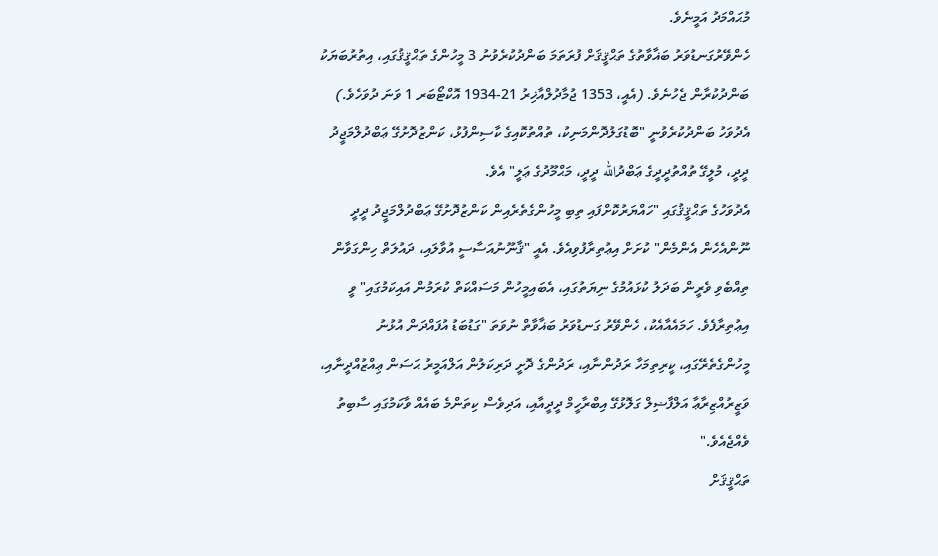މުޙައްމަދު އަމީނެވެ.
ހެންވޭރުގަނޑުވަރު ބަޣާވާތުގެ ތަޙްޤީޤަށް ފުރަތަމަ ބަންދުކުރެވުނު 3 މީހުންގެ ތަޙްޤީޤުގައި، އިތުރުބަޔަކު ބަންދުކުރާން ޖެހުނެވެ. (އެއީ، 1353 ޖުމާދުލްއާޚިރު 21-1934 އޮކްޓޯބަރ 1 ވަނަ ދުވަހެވެ.) އެދުވަހު ބަންދުކުރެވުނީ "ބޮޑުގަލުދޮންމަނިކު، ތުއްތުކޮއިގެ ކާސިންފުޅު، ކަންޒުދޮށުގޭ ޢަބްދުލްމަޖީދު ދީދީ، މުލީގޭ ތުއްތުދީދީގެ ޢަބްދުالله ދީދީ، މަޙްމޫދުގެ ޢަލީ" އެވެ.
އެދުވަހުގެ ތަޙްޤީޤުގައި "ހައްޔަރުކޮށްފައި ތިބި މީހުންގެތެރެއިން ކަންޒުދޮށުގޭ ޢަބްދުލްމަޖީދު ދީދީ ނޫންއެހެން އެންމެން" ކުށަށް އިޢުތިރާފުވިއެވެ. އެއީ "ޤާނޫނުއަސާސީ އުވާލައި، ދައުލަތް ހިންގަވާން ތިއްބެވި ވެރީން ބަދަލު ކުޅައުމުގެ ނިޔަތުގައި، އެބައިމީހުން މަސައްކަތް ކުރަމުން އައިކަމުގައި" ވީ އިޢުތިރާފެވެ. ހަމައެއާއެކު، ހެންވޭރު ގަނޑުވަރު ބަޣާވާތް ނުވަތަ "ގަޑުބަޑު އުފައްދަން އުޅުނު މީހުންގެތެރޭގައި، ކީރިތިމަހާ ރަދުންނާއި، ރަދުންގެ ދޮށީ ދަރިކަލުން އަލްއަމީރު ޙަސަން ޢިއްޒުއްދީނާއި، ވަޒީރުއްޒިރާޢާ އަލްފާޟިލް ގަލޮޅުގޭ އިބްރާހީމް ދީދީއާއި، އަދިވެސް ކިތަންމެ ބައެއް ވާކަމުގައި ސާބިތު ވެއްޖެއެވެ."
ތަޙްޤީޤަށް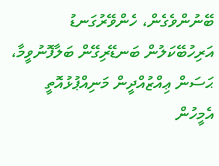ބޭނުންވެގެން، ހެންވޭރުގަނޑު އަރިހުބޭކަލުން ބަނޑޭރިގޭން ބަލާފޮނުވީމާ، ޙަސަން ޢިއްޒުއްދީން މަނިއްޕުޅުއޮތީ އެމީހުން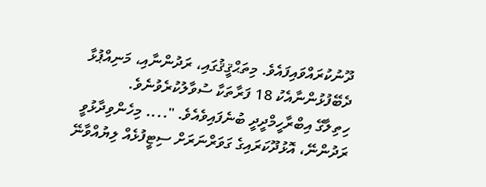ދޫނުކުރައްވައިފައެވެ. މިތަޙްޤީޤުގައި، ރަދުންނާއި، މަނިއްޕުޅާ ދެބޭފުޅުންނާއެކު 18 ފަރާތަކާ ސުވާލުކުރެވުނެވެ.
ހިތިލާގޭ އިބްރާހީމްދީދީ ބުނެފައިވެއެވެ. ".... މިހެންވިދާޅުވީ ރަދުންނޭ، އޮޅުދޫކަރައިގެ ގަވަރްނަރަށް ސިޓީފުޅެއް ލިޔުއްވާނޭ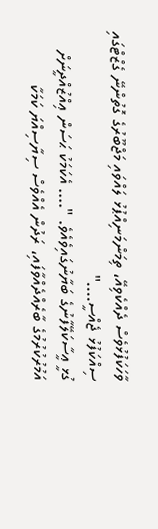ވާހަކަފުޅުވެސް ދެއްކެވިއޭ، ތިމަންމަނިއްޕުޅު ލައްވައި މަޖްބޫރުގެ ގޮތުންނޭ ގެޒްޓްގައި ސިއްކަފުޅު ޖެއްސީ...."
ގުޅީ ޢީސާކަލޭފާނުގެ ބަޔާނުގައިވެއެވެ. ".... އެކަމަކު ޙަސަން ޢިއްޒުއްދީނަށް އަމުރުކުރުމުގެ ބާރެއްދެއްވާފައި، ރަދުން އެއްވެސް ސިޔާސިއްޔަ ކަމަކާ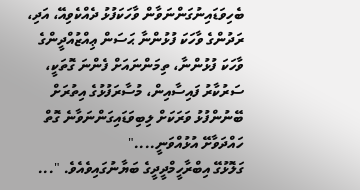ބެހިވަޑައިނުގަންނަވާން ވާހަކަފުޅު ދެއްކެވިއޭ، އަދި، ރަދުންގެ ވާހަކަ ފުޅުންނާ ޙަސަން ޢިއްޒުއްދީންގެ ވާހަކަ ފުޅުންނާ، ތިމަންނައަށް ފެންނަ ގޮތަކީ، ސަރުކާރު ފައިސާއިން، މުސާރަފުޅުގެ އިތުރަށް ބޭނުންފުޅު ވަރަކަށް ލިބިވަޑައިގަންނަވާނެ ގޮތް ހައްދަވާށޭ އުޅުއްވަނީ...."
ގަލޮޅުގޭ އިބްރާހީމްދީދީގެ ބަޔާނުގައިވެއެވެ. "...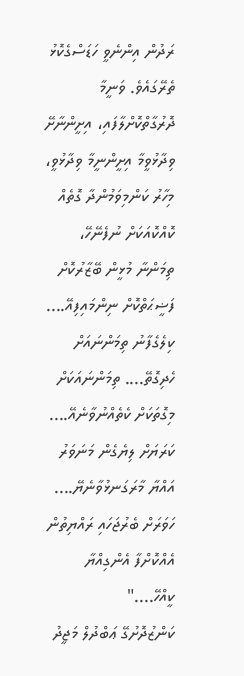ރަދުން އިންނެވީ ހަޑަސްގެކޮޅު ތެރޭގައެވެ. ވަނީމާ ދޮރުގާތްކޮށްލާފައި، އިށީންނާށޭ ވިދާޅުވީމާ އިށީންނީމާ ވިދާޅުވީ، މިހާރު ކަންމިވަމުންދާ ގޮތެއް ކޮއްކޮއަކަށް ނުފެނޭހޭ، ތިމަންނާ މުޅީން ބޭޒާރުކޮށް ފަޟީޙަތްކޮށް ނިންމައިފިއޭ.... ކިލެގެފާނު ތިމަންނައަށް ހެދިގޮތޭ.... ތިމަންނައަކަށް މިގޮތަކަށް ކެތެއްނުވާނެއޭ.... ކަރަޔަށް ލިޔެގެން މަނަވަރު އައްޔާ މާރަގަނޅުވާނެޔޭ.... ހަވަރަށް ބެރުޖަހައި ރައްޔިތުން އެއްކޮށްފާ އެންގިއްޔާ ކީއްހޭ...."
ކަންޒުދޮށުގޭ ޢަބްދުލް މަޖީދު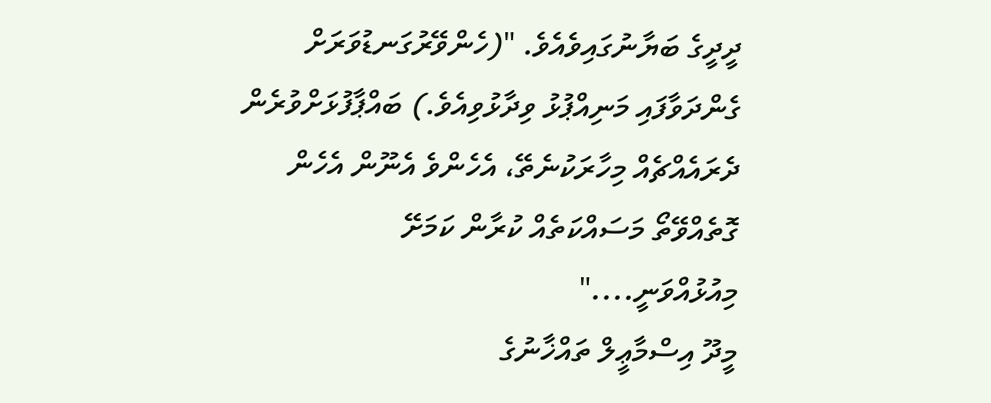ދީދީގެ ބަޔާނުގައިވެއެވެ. "(ހެންވޭރުގަނޑުވަރަށް ގެންދަވާފައި މަނިއްޕުޅު ވިދާޅުވިއެވެ.) ބައްޕާފުޅަށްވުރެން ދެރައެއްޗެއް މިހާރަކުނެތޭ، އެހެންވެ އެނޫން އެހެން ގޮތެއްވޭތޯ މަސައްކަތެއް ކުރާން ކަމަށޭ މިއުޅުއްވަނީ...."
މީދޫ އިސްމާޢީލް ތައްޚާނުގެ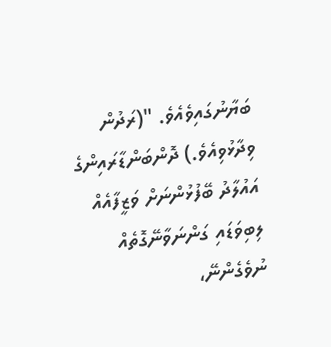ބަޔާނުގައިވެއެވެ. "(ރަދުން ވިދާޅުވިއެވެ.) ދޮންބަންޑާރައިންގެ އައުލާދު ބޭފުޅުންނަށް ވަޒީފާއެއް ލިބިވަޑައި ގަންނަވާނޭގޮތެއް ނުވެގެންނޭ،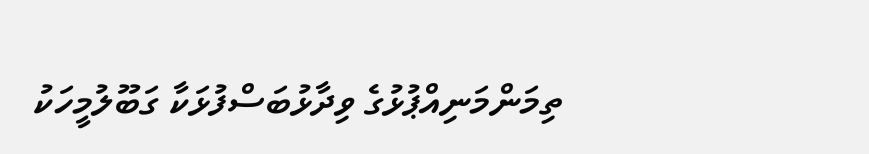ތިމަންމަނިއްޕުޅުގެ ވިދާޅުބަސްފުޅަކާ ގަބޫލުމީހަކު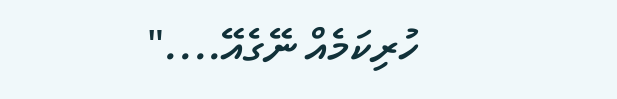ހުރިކަމެއް ނޭގެއޭ...."